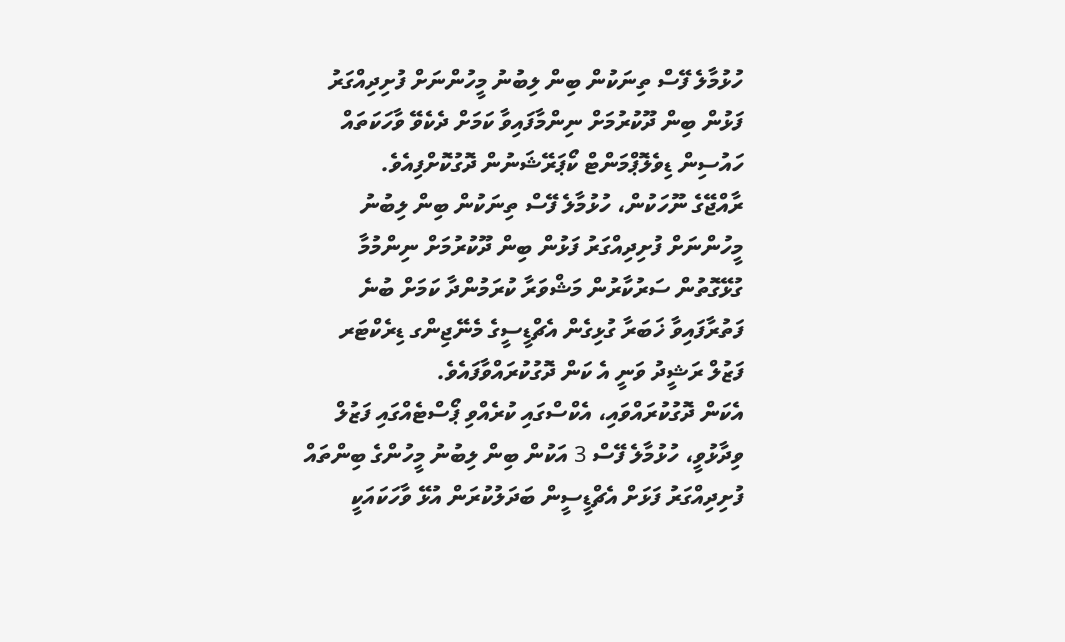ހުޅުމާލެ ފޭސް ތިނަކުން ބިން ލިބުނު މީހުންނަށް ފުށިދިއްގަރު ފަޅުން ބިން ދޫކުރުމަށް ނިންމާފައިވާ ކަމަށް ދެކެވޭ ވާހަކަތައް ހައުސިން ޑިވެލޮޕްމަންޓް ކޯޕަރޭޝަނުން ދޮގުކޮށްފިއެވެ.
ރާއްޖޭގެ ނޫހަކުން، ހުޅުމާލެ ފޭސް ތިނަކުން ބިން ލިބުނު މީހުންނަށް ފުށިދިއްގަރު ފަޅުން ބިން ދޫކުރުމަށް ނިންމުމާ ގުޅޭގޮތުން ސަރުކާރުން މަޝްވަރާ ކުރަމުންދާ ކަމަށް ބުނެ ފަތުރާފައިވާ ޚަބަރާ ގުޅިގެން އެޗްޑީސީގެ މެނޭޖިންގ ޑިރެކްޓަރ ފަޒުލް ރަޝީދު ވަނީ އެ ކަން ދޮގުކުރައްވާފައެވެ.
އެކަން ދޮގުކުރައްވައި، އެކްސްގައި ކުރެއްވި ޕޯސްޓެއްގައި ފަޒުލް ވިދާޅުވީ، ހުޅުމާލެ ފޭސް 3 އަކުން ބިން ލިބުނު މީހުންގެ ބިންތައް ފުށިދިއްގަރު ފަޅަށް އެޗްޑީސީން ބަދަލުކުރަން އުޅޭ ވާހަކައަކީ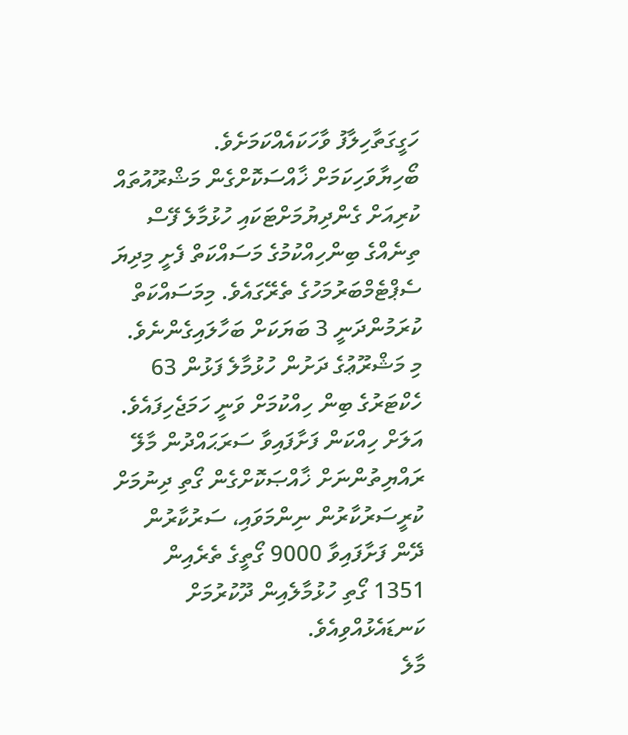ހަގީގަތާހިލާފު ވާހަކައެއްކަމަށެވެ.
ބޯހިޔާވަހިކަމަށް ޚާއްސަކޮށްގެން މަޝްރޫއުތައް ކުރިއަށް ގެންދިޔުމަށްޓަކައި ހުޅުމާލެ ފޭސް ތިނެއްގެ ބިންހިއްކުމުގެ މަސައްކަތް ފެށީ މިދިޔަ ސެޕްޓެމްބަރުމަހުގެ ތެރޭގައެވެ. މިމަސައްކަތް ކުރަމުންދަނީ 3 ބަޔަކަށް ބަހާލައިގެންނެވެ. މި މަޝްރޫޢުގެ ދަށުން ހުޅުމާލެ ފަޅުން 63 ހެކްޓަރުގެ ބިން ހިއްކުމަށް ވަނީ ހަމަޖެހިފައެވެ.
އަލަށް ހިއްކަން ފަށާފައިވާ ސަރަޙައްދުން މާލޭ ރައްޔިތުންނަށް ޚާއްޞަކޮށްގެން ގޯތި ދިނުމަށް ކުރީސަރުކާރުން ނިންމަވައި، ސަރުކާރުން ދޭން ފަށާފައިވާ 9000 ގޯތީގެ ތެރެއިން 1351 ގޯތި ހުޅުމާލެއިން ދޫކުރުމަށް ކަނޑައެޅުއްވިއެވެ.
މާލެ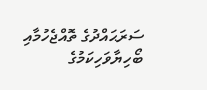ސަރަޙައްދުގެ ތޮއްޖެހުމާއި ބޯހިޔާވަހިކަމުގެ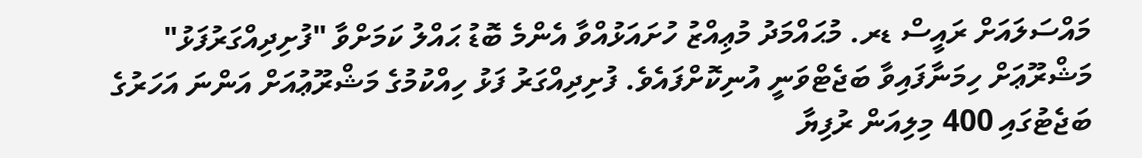މައްސަލައަށް ރައީސް ޑރ. މުޙައްމަދު މުޢިއްޒު ހުށައަޅުއްވާ އެންމެ ބޮޑު ޙައްލު ކަމަށްވާ "ފުށިދިއްގަރުފަޅު" މަޝްރޫޢަށް ހިމަނާފައިވާ ބަޖެޓްވަނީ އުނިކޮށްފައެވެ. ފުށިދިއްގަރު ފަޅު ހިއްކުމުގެ މަޝްރޫޢުއަށް އަންނަ އަހަރުގެ ބަޖެޓުގައި 400 މިލިއަން ރުފިޔާ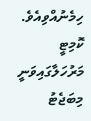ހިމެނުއްވިއެވެ. ކޮމިޓީ މަރުހަލާގައިވަނީ މިބަޖެޓު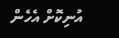އުނިކޮށް އެހެން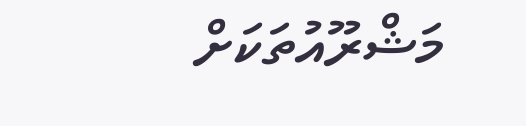މަޝްރޫއުތަކަށް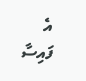އެ ފައިސާ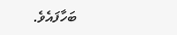ބަހާފައެވެ.